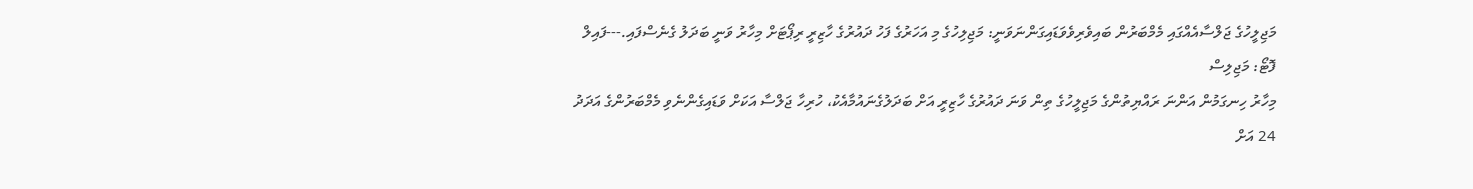މަޖިލީހުގެ ޖަލްސާއެއްގައި މެމްބަރުން ބައިވެރިވެވަޑައިގަންނަވަނީ: މަޖިލިހުގެ މި އަހަރުގެ ފަހު ދައުރުގެ ހާޒިރީ ރިޕޯޓަށް މިހާރު ވަނީ ބަދަލު ގެނެސްފައި.---ފައިލް ފޮޓޯ: މަޖިލިސް
މިހާރު ހިނގަމުން އަންނަ ރައްޔިތުންގެ މަޖިލީހުގެ ތިން ވަނަ ދައުރުގެ ހާޒިރީ އަށް ބަދަލުގެނައުމާއެކު، ހުރިހާ ޖަލްސާ އަކަށް ވަޑައިގެންނެވި މެމްބަރުންގެ އަދަދު 24 އަށް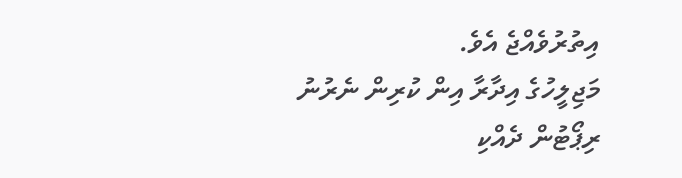އިތުރުވެއްޖެ އެވެ.
މަޖިލީހުގެ އިދާރާ އިން ކުރިން ނެރުނު ރިޕޯޓުން ދެއްކި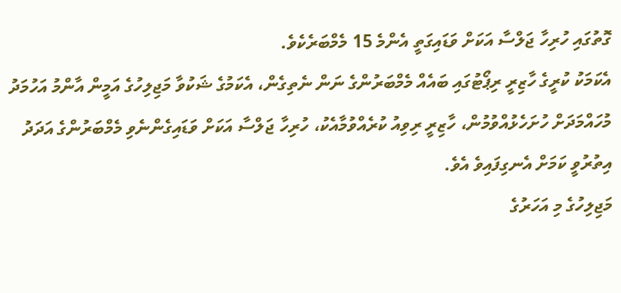ގޮތުގައި ހުރިހާ ޖަލްސާ އަކަށް ވަޑައިގަތީ އެންމެ 15 މެމްބަރެކެވެ.
އެކަމަކު ކުރީގެ ހާޒިރީ ރިޕޯޓުގައި ބައެއް މެމްބަރުންގެ ނަން ނެތިގެން، އެކަމުގެ ޝަކުވާ މަޖިލިހުގެ އަމީން އާންމު އަހުމަދު މުހައްމަދަށް ހުށަހެޅުއްވުމުން، ހާޒިރީ ރިވިއު ކުރެއްވުމާއެކު، ހުރިހާ ޖަލްސާ އަކަށް ވަޑައިގެންނެވި މެމްބަރުންގެ އަދަދު އިތުރުވީ ކަމަށް އެނގިފައިވެ އެވެ.
މަޖިލިހުގެ މި އަހަރުގެ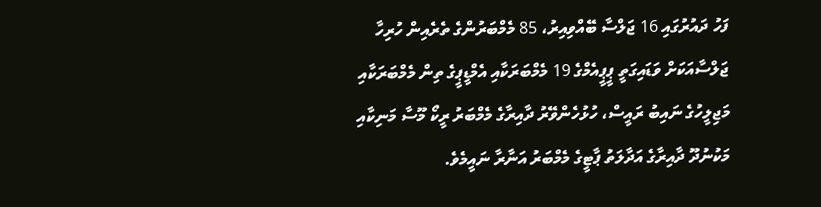ފަހު ދައުރުގައި 16 ޖަލްސާ ބޭއްވިއިރު، 85 މެމްބަރުންގެ ތެރެއިން ހުރިހާ ޖަލްސާއަކަށް ވަޑައިގަތީ ޕީޕީއެމްގެ 19 މެމްބަރަކާއި އެމްޑީޕީގެ ތިން މެމްބަރަކާއި މަޖިލީހުގެ ނައިބު ރައީސް، ހުޅުހެންވޭރު ދާއިރާގެ މެމްބަރު ރީކޯ މޫސާ މަނިކާއި މަކުނުދޫ ދާއިރާގެ އަދާލަތު ޕާޓީގެ މެމްބަރު އަނާރާ ނައީމެވެ.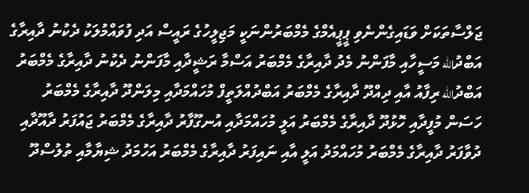ޖަލްސާތަކަށް ވަޑައިގެންނެވި ޕީޕީއެމްގެ މެމްބަރުންނަކީ މަޖިލީހުގެ ރައީސް އަދި ފުވައްމުލަކު ދެކުނު ދާއިރާގެ އަބްދުالله މަސީހާއި މާފަންނު މެދު ދާއިރާގެ މެމްބަރު އަސްމާ ރަޝީދާއި މާފަންނު ދެކުނު ދާއިރާގެ މެމްބަރު އަބްދުالله ރިފާއު އާއި ދިއްދޫ ދާއިރާގެ މެމްބަރު އަބްދުއްލަތީފް މުހައްމަދާއި މިލަންދޫ ދާއިރާގެ މެމްބަރު ހަސަން މުފީދާއި ހޮޅުދޫ ދާއިރާގެ މެމްބަރު އަލީ މުހައްމަދާއި އުނގޫފާރު ދާއިރާގެ މެމްބަރު ޖައުފަރު ދާއޫދާއި ދުވާފަރު ދާއިރާގެ މެމްބަރު މުހައްމަދު އަލީ އާއި ނައިފަރު ދާއިރާގެ މެމްބަރު އަހުމަދު ޝިޔާމާއި ތުލުސްދޫ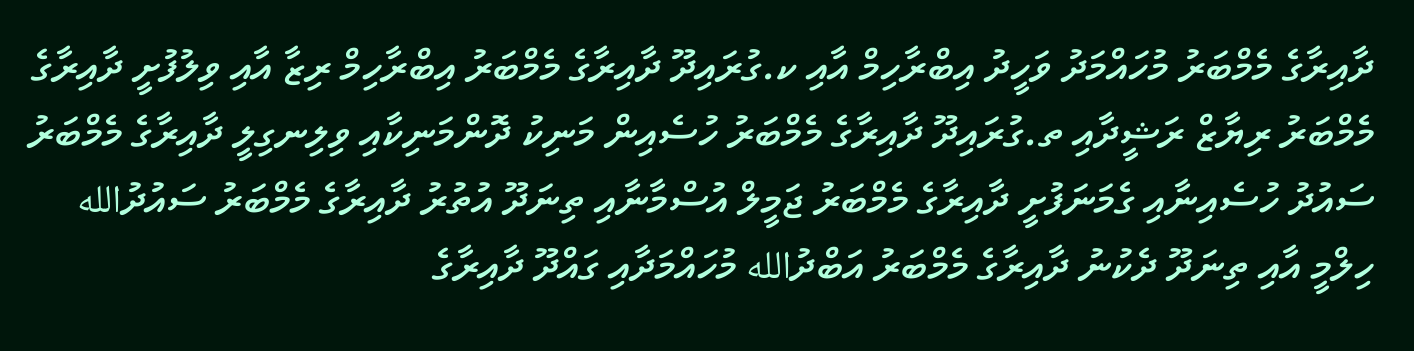ދާއިރާގެ މެމްބަރު މުހައްމަދު ވަހީދު އިބްރާހިމް އާއި ކ.ގުރައިދޫ ދާއިރާގެ މެމްބަރު އިބްރާހިމް ރިޒާ އާއި ވިލުފުށީ ދާއިރާގެ މެމްބަރު ރިޔާޒް ރަޝީދާއި ތ.ގުރައިދޫ ދާއިރާގެ މެމްބަރު ހުސެއިން މަނިކު ދޮންމަނިކާއި ވިލިނގިލީ ދާއިރާގެ މެމްބަރު ސައުދު ހުސެއިނާއި ގެމަނަފުށީ ދާއިރާގެ މެމްބަރު ޖަމީލް އުސްމާނާއި ތިނަދޫ އުތުރު ދާއިރާގެ މެމްބަރު ސައުދުالله ހިލްމީ އާއި ތިނަދޫ ދެކުނު ދާއިރާގެ މެމްބަރު އަބްދުالله މުހައްމަދާއި ގައްދޫ ދާއިރާގެ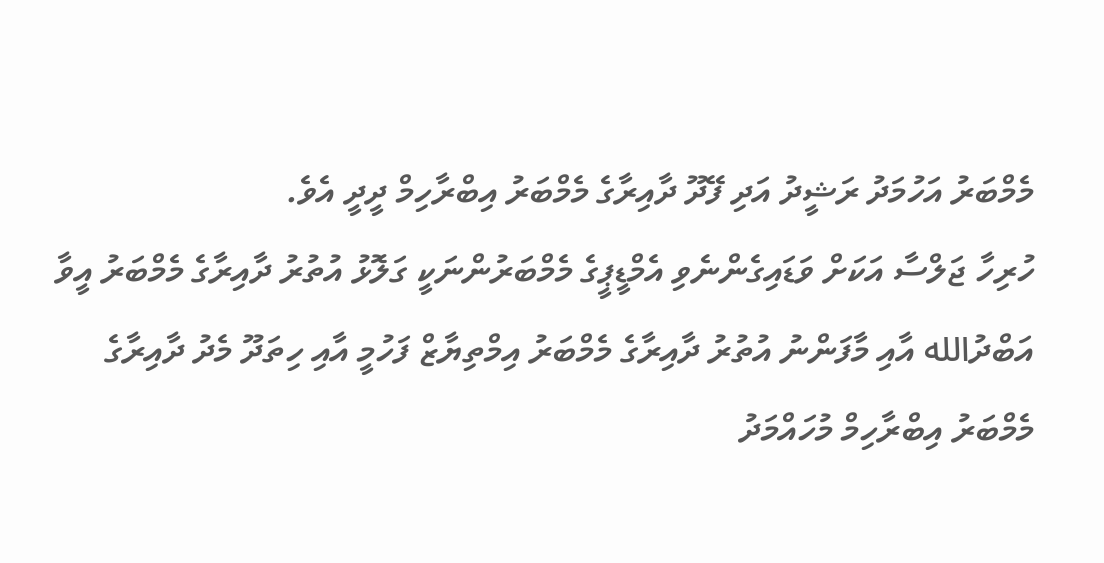މެމްބަރު އަހުމަދު ރަޝީދު އަދި ފޭދޫ ދާއިރާގެ މެމްބަރު އިބްރާހިމް ދީދީ އެވެ.
ހުރިހާ ޖަލްސާ އަކަށް ވަޑައިގެންނެވި އެމްޑީޕީގެ މެމްބަރުންނަކީ ގަލޮޅު އުތުރު ދާއިރާގެ މެމްބަރު އީވާ އަބްދުالله އާއި މާފަންނު އުތުރު ދާއިރާގެ މެމްބަރު އިމްތިޔާޒް ފަހުމީ އާއި ހިތަދޫ މެދު ދާއިރާގެ މެމްބަރު އިބްރާހިމް މުހައްމަދު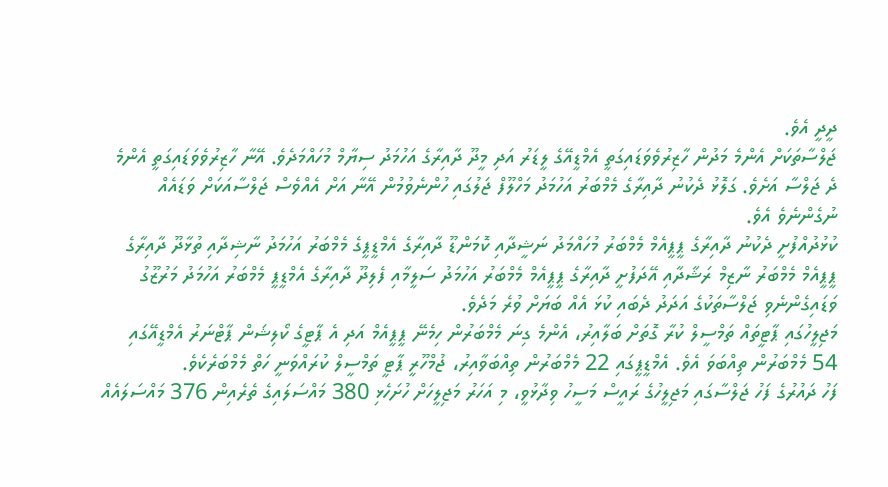ދީދީ އެވެ.
ޖަލްސާތަކަށް އެންމެ މަދުން ހާޒިރުވެވަޑައިގަތީ އެމްޑީއޭގެ ލީޑަރު އަދި މީދޫ ދާއިރާގެ އަހުމަދު ސިޔާމް މުހައްމަދެވެ. އޭނާ ހާޒިރުވެވަޑައިގަތީ އެންމެ ދެ ޖަލްސާ އަށެވެ. ގަލޮޅު ދެކުނު ދާއިރާގެ މެމްބަރު އަހުމަދު މަހްލޫފް ޖަލުގައި ހުންނެވުމުން އޭނާ އަށް އެއްވެސް ޖަލްސާއަކަށް ވަޑައެއް ނުގެންނެވެ އެވެ.
ކުޅުދުއްފުށީ ދެކުނު ދާއިރާގެ ޕީޕީއެމް މެމްބަރު މުހައްމަދު ނަޝީދާއި ކޮމަންޑޫ ދާއިރާގެ އެމްޑީޕީގެ މެމްބަރު އަހުމަދު ނާޝިދާއި ތުޅާދޫ ދާއިރާގެ ޕީޕީއެމް މެމްބަރު ނާޒިމް ރަޝާދާއި އޭދަފުށީ ދާއިރާގެ ޕީޕީއެމް މެމްބަރު އަހުމަދު ސަލީމާއި ފެލިދޫ ދާއިރާގެ އެމްޑީޕީ މެމްބަރު އަހުމަދު މަރުޒޫގު ވަޑައިގެންނެވި ޖަލްސާތަކުގެ އަދަދު ދެބައި ކުޅަ އެއް ބަޔަށް ވުރެ މަދެވެ.
މަޖިލީހުގައި ޕާޓީތައް ތަމްސީލް ކުރާ ގޮތަށް ބަލާއިރު، އެންމެ ގިނަ މެމްބަރުން ހިމެނޭ ޕީޕީއެމް އަދި އެ ޕާޓީގެ ކޯލިޝަން ޕާޓްނަރު އެމްޑީއޭގައި 54 މެމްބަރުން ތިއްބަވަ އެވެ. އެމްޑީޕީގައި 22 މެމްބަރުން ތިއްބަވާއިރު، ޖުމްހޫރީ ޕާޓީ ތަމްސީލް ކުރައްވަނީ ހަތް މެމްބަރެކެވެ.
ފަހު ދައުރުގެ ފަހު ޖަލްސާގައި މަޖިލީހުގެ ރައީސް މަސީހު ވިދާޅުވީ، މި އަހަރު މަޖިލީހަށް ހުށަހެޅި 380 މައްސަލައިގެ ތެރެއިން 376 މައްސަލައެއް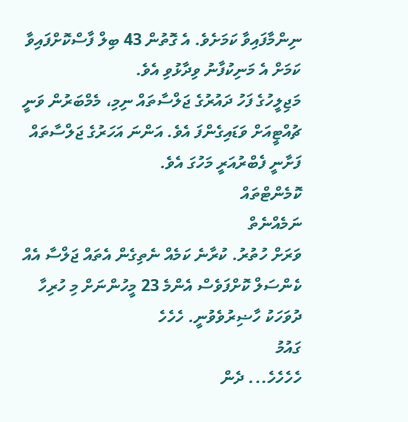ނިންމާފައިވާ ކަމަށެވެ. އެ ގޮތުން 43 ބިލް ފާސްކޮށްފައިވާ ކަމަށް އެ މަނިކުފާނު ވިދާޅުވި އެވެ.
މަޖިލީހުގެ ފަހު ދައުރުގެ ޖަލްސާތައް ނިމި، މެމްބަރުން ވަނީ ޗުއްޓީއަށް ވަޑައިގެންފަ އެވެ. އަންނަ އަހަރުގެ ޖަލްސާތައް ފަށާނީ ފެބްރުއަރީ މަހުގަ އެވެ.
ކޮމެންޓްތައް
ނަމެއްނެތް
ވަރަށް ހުތުރު. ކުރާނެ ކަމެއް ނެތިގެން އެތައް ޖަލްސާ އެއް ކެންސަލް ކޮށްފަވެސް އެންމެ 23 މީހުންނަށް މި ހުރިހާ ދުވަހަކު ހާޟިރުވެވުނީ. ހެހެހެ
ގައުމު
ހެހެހެހެ... ދެން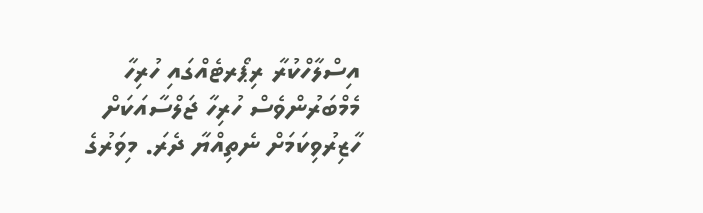އިސްލާހްކުރާ ރިޕޯރޓެއްގައި ހުރިހާ މެމްބަރުންވެސް ހުރިހާ ޖަލްސާއަކަށް ހާޒިރުވިކަމަށް ނެތިއްޔާ ދެރަ. މިވަރުގެ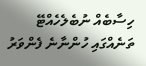ހިސާބެއް ނުބެލެހެއްޓޭ ތަނެއްގައި ހުންނާނެ ފެންވަރު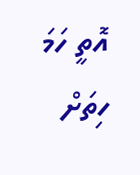އޮތީ ހަމަ ހިތަށް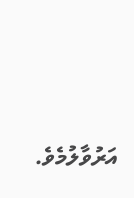އަރުވާލުމެވެ.